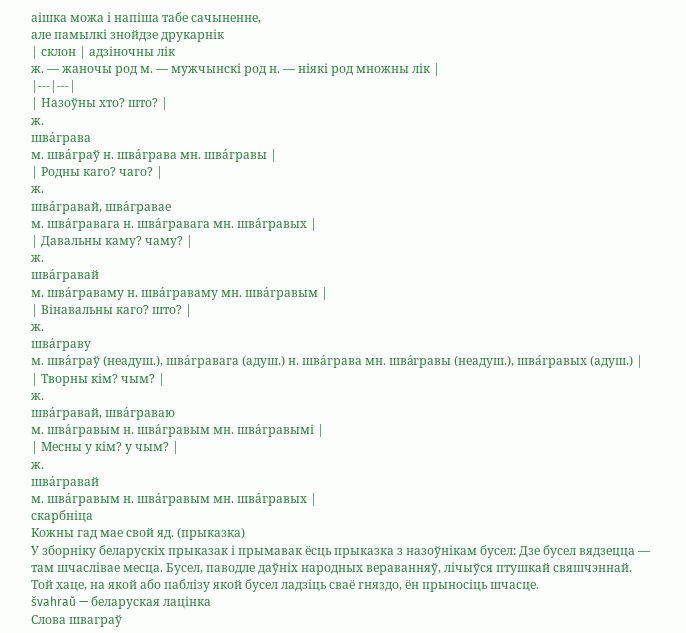аішка можа і напіша табе сачыненне,
але памылкі знойдзе друкарнік
| склон | адзіночны лік
ж. — жаночы род м. — мужчынскі род н. — ніякі род множны лік |
|---|---|
| Назоўны хто? што? |
ж.
шва́грава
м. шва́граў н. шва́грава мн. шва́гравы |
| Родны каго? чаго? |
ж.
шва́гравай, шва́гравае
м. шва́гравага н. шва́гравага мн. шва́гравых |
| Давальны каму? чаму? |
ж.
шва́гравай
м. шва́граваму н. шва́граваму мн. шва́гравым |
| Вінавальны каго? што? |
ж.
шва́граву
м. шва́граў (неадуш.), шва́гравага (адуш.) н. шва́грава мн. шва́гравы (неадуш.), шва́гравых (адуш.) |
| Творны кім? чым? |
ж.
шва́гравай, шва́граваю
м. шва́гравым н. шва́гравым мн. шва́гравымі |
| Месны у кім? у чым? |
ж.
шва́гравай
м. шва́гравым н. шва́гравым мн. шва́гравых |
скарбніца
Кожны гад мае свой яд. (прыказка)
У зборніку беларускіх прыказак і прымавак ёсць прыказка з назоўнікам бусел: Дзе бусел вядзецца — там шчаслівае месца. Бусел, паводле даўніх народных вераванняў, лічыўся птушкай свяшчэннай. Той хаце, на якой або паблізу якой бусел ладзіць сваё гняздо, ён прыносіць шчасце.
švahraŭ — беларуская лацінка
Слова шваграў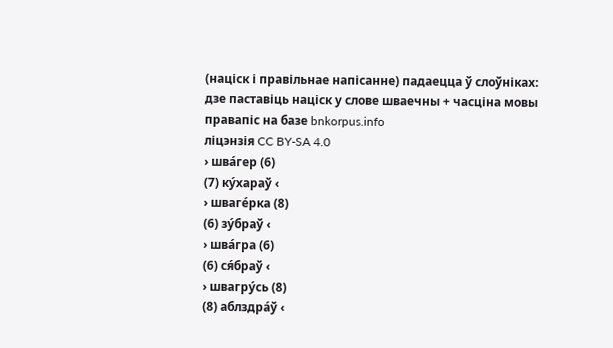(націск і правільнае напісанне) падаецца ў слоўніках:
дзе паставіць націск у слове шваечны + часціна мовы
правапіс на базе bnkorpus.info
ліцэнзія CC BY-SA 4.0
› шва́гер (6)
(7) ку́хараў ‹
› шваге́рка (8)
(6) зу́браў ‹
› шва́гра (6)
(6) ся́браў ‹
› швагру́сь (8)
(8) аблздра́ў ‹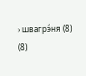› швагрэ́ня (8)
(8)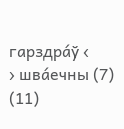гарздра́ў ‹
› шва́ечны (7)
(11)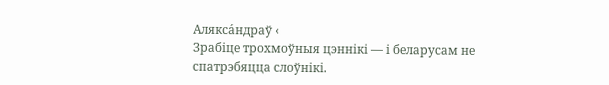Алякса́ндраў ‹
Зрабіце трохмоўныя цэннікі — і беларусам не спатрэбяцца слоўнікі.